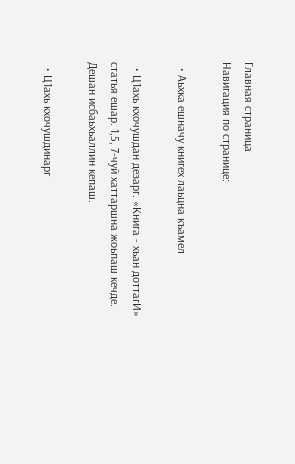Главная страница
Навигация по странице:

  • Аьхка ешначу книгех лаьцна къамел

  • Ц1ахь кхочушдан дезарг. «Книга - хьан доттагИ» статья ешар. 1,5, 7-чуй хаттаршна жоьпаш кечде. Дешан исбаьхьаллин кепаш.

  • Ц1ахь кхочушдинарг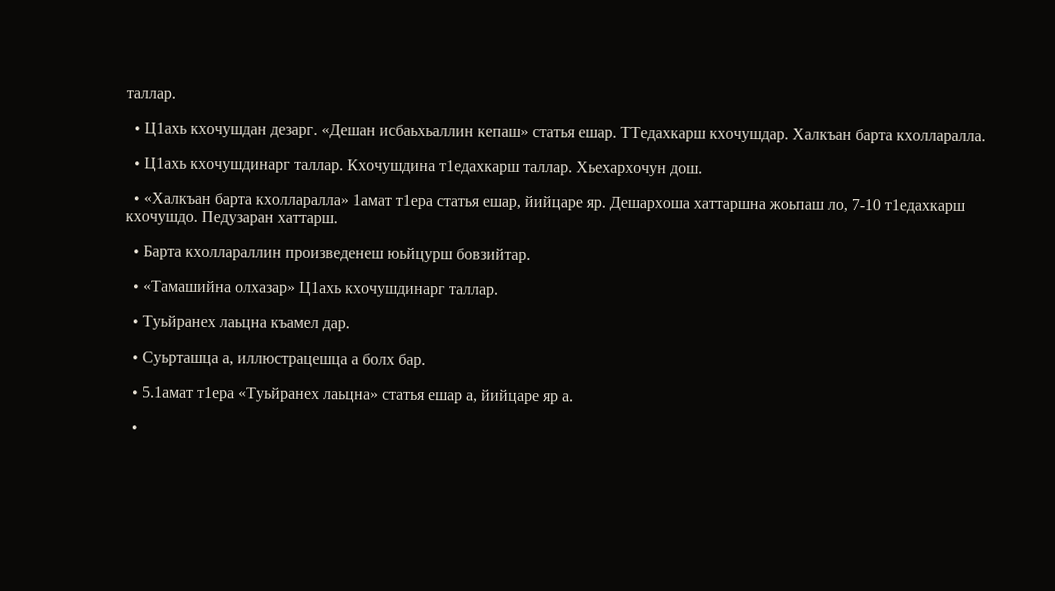таллар.

  • Ц1ахь кхочушдан дезарг. «Дешан исбаьхьаллин кепаш» статья ешар. ТТедахкарш кхочушдар. Халкъан барта кхолларалла.

  • Ц1ахь кхочушдинарг таллар. Кхочушдина т1едахкарш таллар. Хьехархочун дош.

  • «Халкъан барта кхолларалла» 1амат т1ера статья ешар, йийцаре яр. Дешархоша хаттаршна жоьпаш ло, 7-10 т1едахкарш кхочушдо. Педузаран хаттарш.

  • Барта кхоллараллин произведенеш юьйцурш бовзийтар.

  • «Тамашийна олхазар» Ц1ахь кхочушдинарг таллар.

  • Туьйранех лаьцна къамел дар.

  • Суьрташца а, иллюстрацешца а болх бар.

  • 5.1амат т1ера «Туьйранех лаьцна» статья ешар а, йийцаре яр а.

  •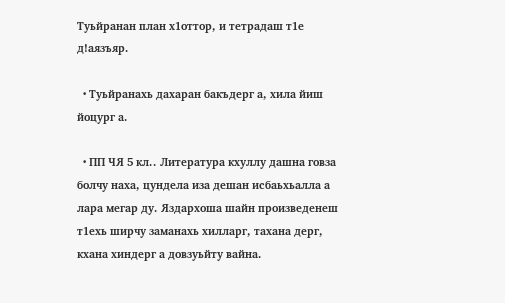Туьйранан план х1оттор, и тетрадаш т1е д!аязъяр.

  • Туьйранахь дахаран бакъдерг а, хила йиш йоцург а.

  • ПП ЧЯ 5 кл.. Литература кхуллу дашна говза болчу наха, цундела иза дешан исбаьхьалла а лара мегар ду. Яздархоша шайн произведенеш т1ехь ширчу заманахь хилларг, тахана дерг, кхана хиндерг а довзуьйту вайна.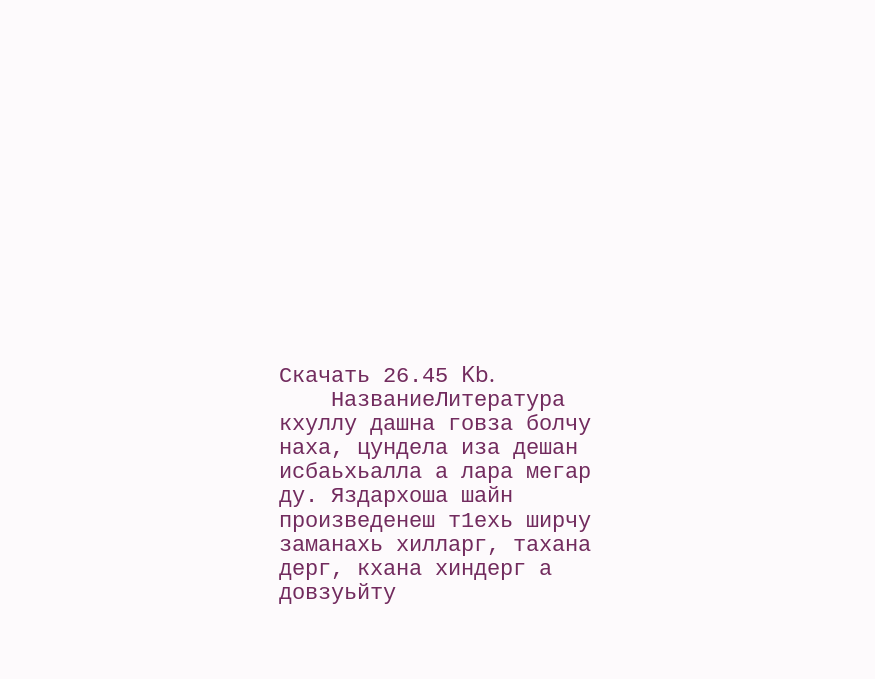Скачать 26.45 Kb.
    НазваниеЛитература кхуллу дашна говза болчу наха, цундела иза дешан исбаьхьалла а лара мегар ду. Яздархоша шайн произведенеш т1ехь ширчу заманахь хилларг, тахана дерг, кхана хиндерг а довзуьйту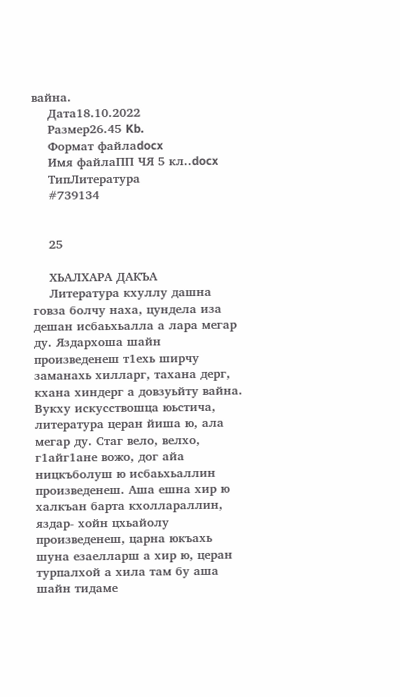вайна.
    Дата18.10.2022
    Размер26.45 Kb.
    Формат файлаdocx
    Имя файлаПП ЧЯ 5 кл..docx
    ТипЛитература
    #739134


    25

    ХЬАЛХАРА ДАКЪА
    Литература кхуллу дашна говза болчу наха, цундела иза дешан исбаьхьалла а лара мегар ду. Яздархоша шайн произведенеш т1ехь ширчу заманахь хилларг, тахана дерг, кхана хиндерг а довзуьйту вайна. Вукху искусствошца юьстича, литература церан йиша ю, ала мегар ду. Стаг вело, велхо, г1айг1ане вожо, дог айа ницкъболуш ю исбаьхьаллин произведенеш. Аша ешна хир ю халкъан барта кхоллараллин, яздар- хойн цхьайолу произведенеш, царна юкъахь шуна езаелларш а хир ю, церан турпалхой а хила там бу аша шайн тидаме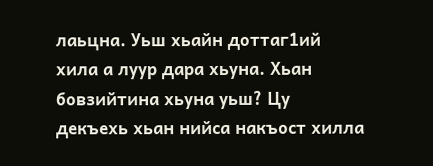лаьцна. Уьш хьайн доттаг1ий хила а луур дара хьуна. Хьан бовзийтина хьуна уьш? Цу декъехь хьан нийса накъост хилла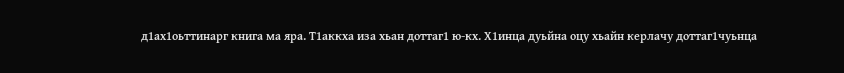д1ах1оьттинарг книга ма яра. Т1аккха иза хьан доттаг1 ю-кх. Х1инца дуьйна оцу хьайн керлачу доттаг1чуьнца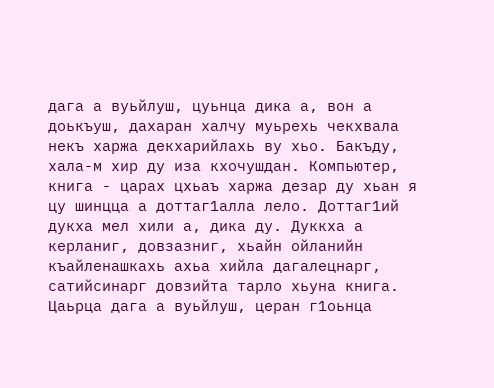дага а вуьйлуш, цуьнца дика а, вон а доькъуш, дахаран халчу муьрехь чекхвала некъ харжа декхарийлахь ву хьо. Бакъду, хала-м хир ду иза кхочушдан. Компьютер, книга - царах цхьаъ харжа дезар ду хьан я цу шинцца а доттаг1алла лело. Доттаг1ий дукха мел хили а, дика ду. Дуккха а керланиг, довзазниг, хьайн ойланийн къайленашкахь ахьа хийла дагалецнарг, сатийсинарг довзийта тарло хьуна книга. Цаьрца дага а вуьйлуш, церан г1оьнца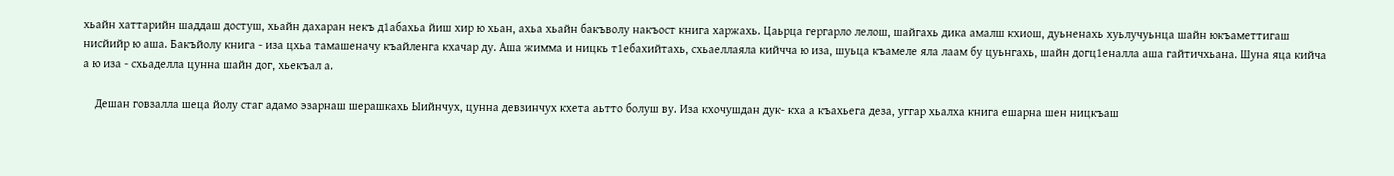хьайн хаттарийн шаддаш достуш, хьайн дахаран некъ д1абахьа йиш хир ю хьан, ахьа хьайн бакъволу накъост книга харжахь. Цаьрца гергарло лелош, шайгахь дика амалш кхиош, дуьненахь хуьлучуьнца шайн юкъаметтигаш нисйийр ю аша. Бакъйолу книга - иза цхьа тамашеначу къайленга кхачар ду. Аша жимма и ницкь т1ебахийтахь, схьаеллаяла кийчча ю иза, шуьца къамеле яла лаам бу цуьнгахь, шайн догц1еналла аша гайтичхьана. Шуна яца кийча а ю иза - схьаделла цунна шайн дог, хьекъал а.

    Дешан говзалла шеца йолу стаг адамо эзарнаш шерашкахь Ыийнчух, цунна девзинчух кхета аьтто болуш ву. Иза кхочушдан дук- кха а къахьега деза, уггар хьалха книга ешарна шен ницкъаш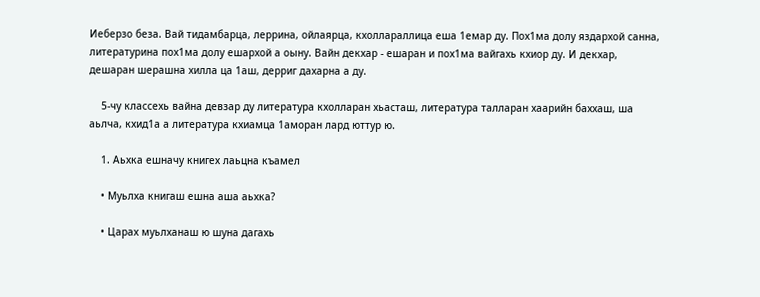Иеберзо беза. Вай тидамбарца, леррина, ойлаярца, кхоллараллица еша 1емар ду. Пох1ма долу яздархой санна, литературина пох1ма долу ешархой а оыну. Вайн декхар - ешаран и пох1ма вайгахь кхиор ду. И декхар, дешаран шерашна хилла ца 1аш, дерриг дахарна а ду.

    5-чу классехь вайна девзар ду литература кхолларан хьасташ, литература талларан хаарийн баххаш, ша аьлча, кхид1а а литература кхиамца 1аморан лард юттур ю.

    1. Аьхка ешначу книгех лаьцна къамел

    • Муьлха книгаш ешна аша аьхка?

    • Царах муьлханаш ю шуна дагахь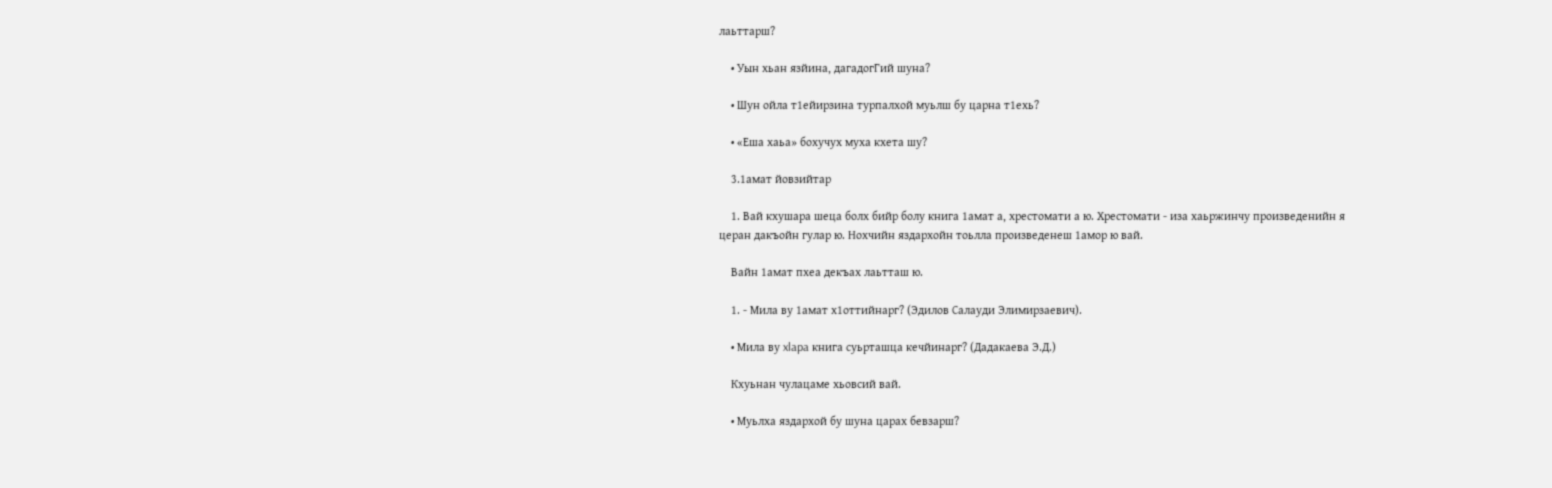лаьттарш?

    • Уын хьан язйина, дагадогГий шуна?

    • Шун ойла т1ейирзина турпалхой муьлш бу царна т1ехь?

    • «Еша хаьа» бохучух муха кхета шу?

    3.1амат йовзийтар

    1. Вай кхушара шеца болх бийр болу книга 1амат а, хрестомати а ю. Хрестомати - иза хаьржинчу произведенийн я церан дакъойн гулар ю. Нохчийн яздархойн тоьлла произведенеш 1амор ю вай.

    Вайн 1амат пхеа декъах лаьтташ ю.

    1. - Мила ву 1амат х1оттийнарг? (Эдилов Салауди Элимирзаевич).

    • Мила ву xlapa книга суьрташца кечйинарг? (Дадакаева Э.Д.)

    Кхуьнан чулацаме хьовсий вай.

    • Муьлха яздархой бу шуна царах бевзарш?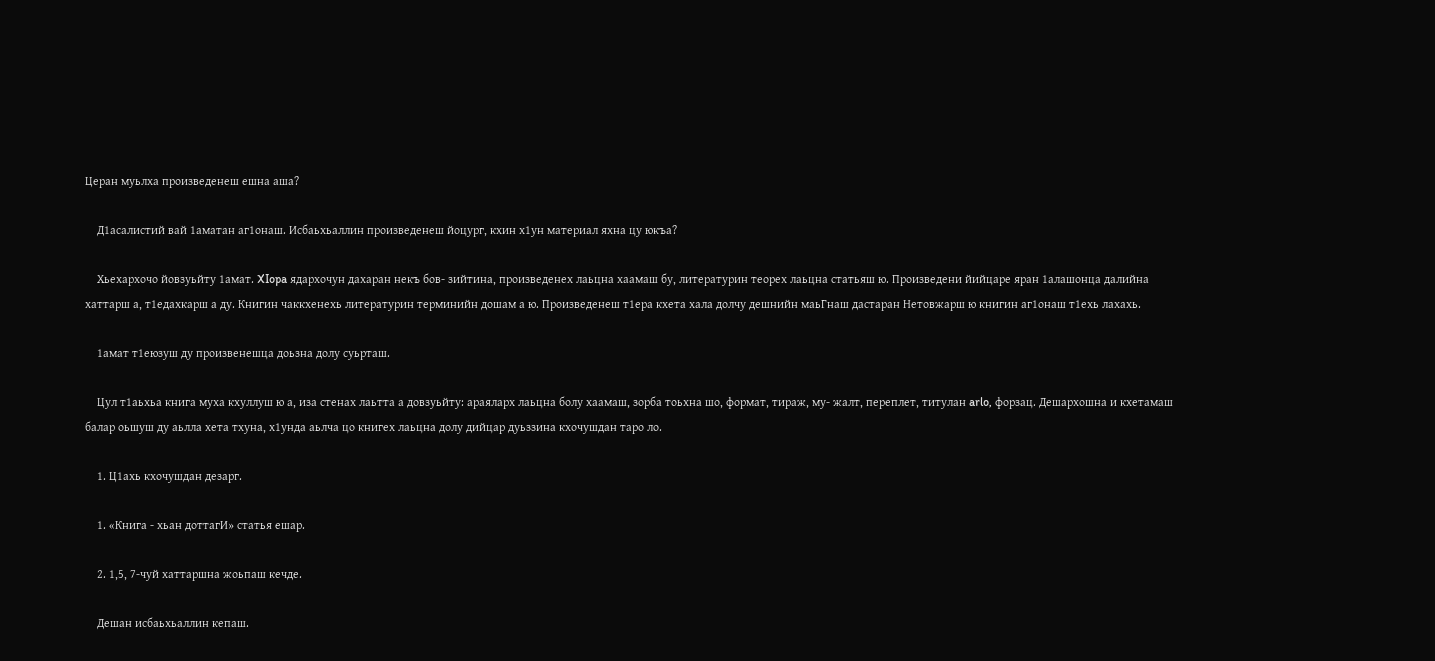Церан муьлха произведенеш ешна аша?

    Д1асалистий вай 1аматан аг1онаш. Исбаьхьаллин произведенеш йоцург, кхин х1ун материал яхна цу юкъа?

    Хьехархочо йовзуьйту 1амат. XIopa ядархочун дахаран некъ бов- зийтина, произведенех лаьцна хаамаш бу, литературин теорех лаьцна статьяш ю. Произведени йийцаре яран 1алашонца далийна хаттарш а, т1едахкарш а ду. Книгин чаккхенехь литературин терминийн дошам а ю. Произведенеш т1ера кхета хала долчу дешнийн маьГнаш дастаран Нетовжарш ю книгин аг1онаш т1ехь лахахь.

    1амат т1еюзуш ду произвенешца доьзна долу суьрташ.

    Цул т1аьхьа книга муха кхуллуш ю а, иза стенах лаьтта а довзуьйту: араяларх лаьцна болу хаамаш, зорба тоьхна шо, формат, тираж, му- жалт, переплет, титулан arlo, форзац. Дешархошна и кхетамаш балар оьшуш ду аьлла хета тхуна, х1унда аьлча цо книгех лаьцна долу дийцар дуьззина кхочушдан таро ло.

    1. Ц1ахь кхочушдан дезарг.

    1. «Книга - хьан доттагИ» статья ешар.

    2. 1,5, 7-чуй хаттаршна жоьпаш кечде.

    Дешан исбаьхьаллин кепаш.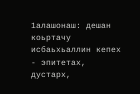1алашонаш: дешан коьртачу исбаьхьаллин кепех - эпитетах, дустарх,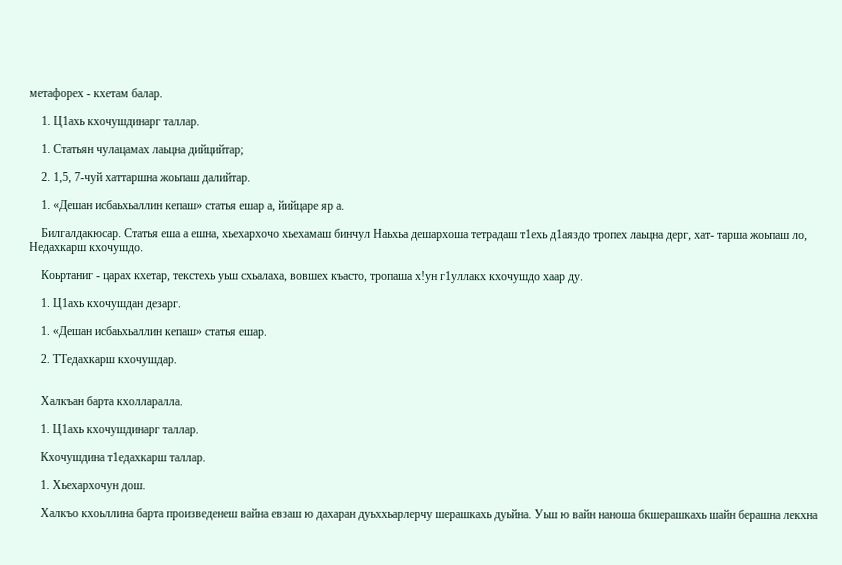метафорех - кхетам балар.

    1. Ц1ахь кхочушдинарг таллар.

    1. Статьян чулацамах лаьцна дийцийтар;

    2. 1,5, 7-чуй хаттаршна жоьпаш далийтар.

    1. «Дешан исбаьхьаллин кепаш» статья ешар а, йийцаре яр а.

    Билгалдакюсар. Статья еша а ешна, хьехархочо хьехамаш бинчул Наьхьа дешархоша тетрадаш т1ехь д1аяздо тропех лаьцна дерг, хат- тарша жоьпаш ло, Недахкарш кхочушдо.

    Коьртаниг - царах кхетар, текстехь уьш схьалаха, вовшех къасто, тропаша х!ун г1уллакх кхочушдо хаар ду.

    1. Ц1ахь кхочушдан дезарг.

    1. «Дешан исбаьхьаллин кепаш» статья ешар.

    2. ТТедахкарш кхочушдар.


    Халкъан барта кхолларалла.

    1. Ц1ахь кхочушдинарг таллар.

    Кхочушдина т1едахкарш таллар.

    1. Хьехархочун дош.

    Халкъо кхоьллина барта произведенеш вайна евзаш ю дахаран дуьххьарлерчу шерашкахь дуьйна. Уьш ю вайн наноша бкшерашкахь шайн берашна лекхна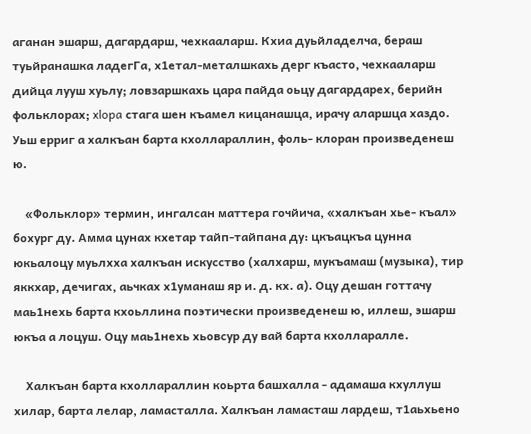аганан эшарш, дагардарш, чехкааларш. Кхиа дуьйладелча, бераш туьйранашка ладегГа, х1етал-металшкахь дерг къасто, чехкааларш дийца лууш хуьлу; ловзаршкахь цара пайда оьцу дагардарех, берийн фольклорах; xlopa стага шен къамел кицанашца, ирачу аларшца хаздо. Уьш ерриг а халкъан барта кхоллараллин, фоль- клоран произведенеш ю.

    «Фольклор» термин, ингалсан маттера гочйича, «халкъан хье- къал» бохург ду. Амма цунах кхетар тайп-тайпана ду: цкъацкъа цунна юкьалоцу муьлхха халкъан искусство (халхарш, мукъамаш (музыка), тир яккхар, дечигах, аьчках х1уманаш яр и. д. кх. а). Оцу дешан готтачу маь1нехь барта кхоьллина поэтически произведенеш ю, иллеш, эшарш юкъа а лоцуш. Оцу маь1нехь хьовсур ду вай барта кхолларалле.

    Халкъан барта кхоллараллин коьрта башхалла - адамаша кхуллуш хилар, барта лелар, ламасталла. Халкъан ламасташ лардеш, т1аьхьено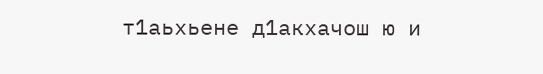т1аьхьене д1акхачош ю и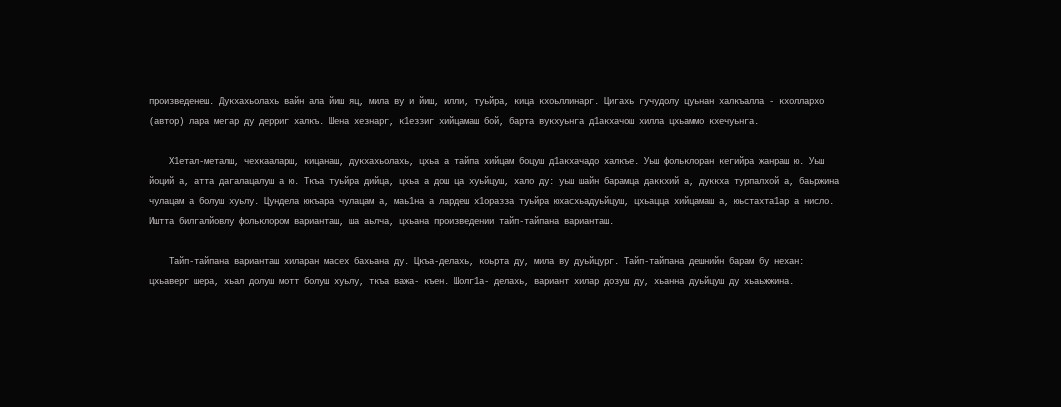произведенеш. Дукхахьолахь вайн ала йиш яц, мила ву и йиш, илли, туьйра, кица кхоьллинарг. Цигахь гучудолу цуьнан халкъалла - кхоллархо (автор) лара мегар ду дерриг халкъ. Шена хезнарг, к1еззиг хийцамаш бой, барта вукхуьнга д1акхачош хилла цхьаммо кхечуьнга.

    Х1етал-металш, чехкааларш, кицанаш, дукхахьолахь, цхьа а тайпа хийцам боцуш д1акхачадо халкъе. Уьш фольклоран кегийра жанраш ю. Уьш йоций а, атта дагалацалуш а ю. Ткъа туьйра дийца, цхьа а дош ца хуьйцуш, хало ду: уьш шайн барамца даккхий а, дуккха турпалхой а, баьржина чулацам а болуш хуьлу. Цундела юкъара чулацам а, маь1на а лардеш х1оразза туьйра юхасхьадуьйцуш, цхьацца хийцамаш а, юьстахта1ар а нисло. Иштта билгалйовлу фольклором варианташ, ша аьлча, цхьана произведении тайп-тайпана варианташ.

    Тайп-тайпана варианташ хиларан масех бахьана ду. Цкъа-делахь, коьрта ду, мила ву дуьйцург. Тайп-тайпана дешнийн барам бу нехан: цхьаверг шера, хьал долуш мотт болуш хуьлу, ткъа важа- къен. Шолг1а- делахь, вариант хилар дозуш ду, хьанна дуьйцуш ду хьаьжжина.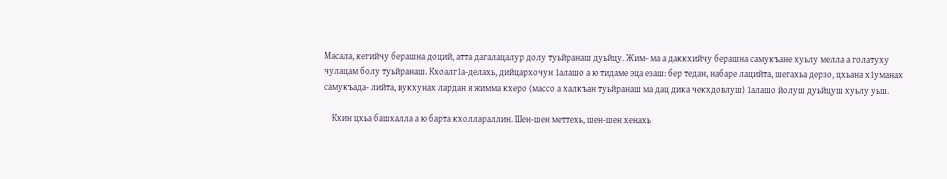Масала, кегийчу берашна доций, атта дагалацалур долу туьйранаш дуьйцу. Жим- ма а даккхийчу берашна самукъане хуьлу мелла а голатуху чулацам болу туьйранаш. Кхоалг1а-делахь, дийцархочун 1алашо а ю тидаме эца езаш: бер тедан, набаре лацийта, шегахьа дерзо, цхьана х1уманах самукъада- лийта, вукхунах лардан я жимма кхеро (массо а халкъан туьйранаш ма дац дика чекхдовлуш) 1алашо йолуш дуьйцуш хуьлу уьш.

    Кхин цхьа башхалла а ю барта кхоллараллин. Шен-шен меттехь, шен-шен хенахь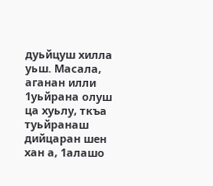дуьйцуш хилла уьш. Масала, аганан илли 1уьйрана олуш ца хуьлу, ткъа туьйранаш дийцаран шен хан а, 1алашо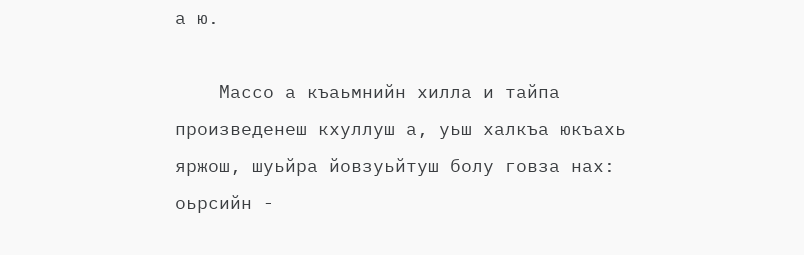а ю.

    Массо а къаьмнийн хилла и тайпа произведенеш кхуллуш а, уьш халкъа юкъахь яржош, шуьйра йовзуьйтуш болу говза нах: оьрсийн -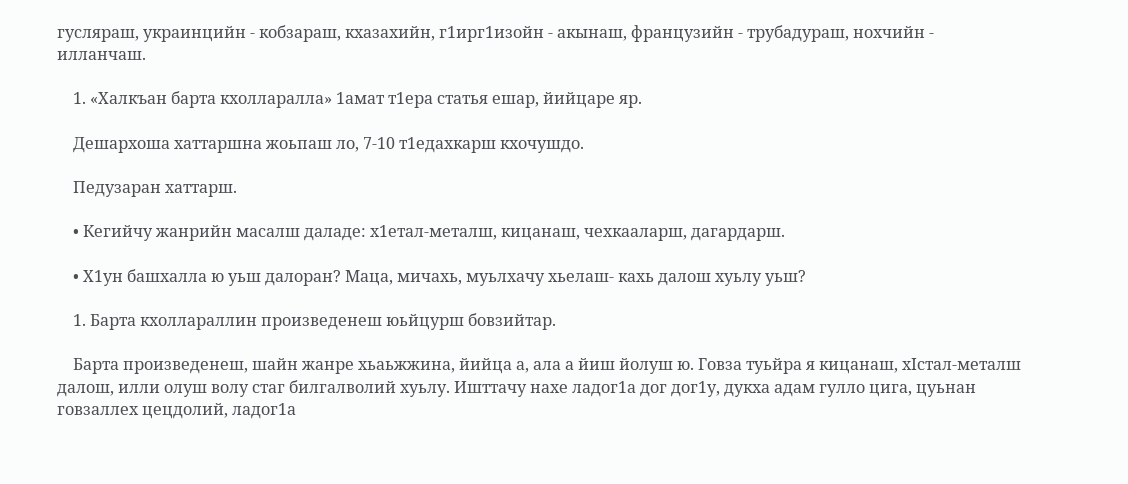гусляраш, украинцийн - кобзараш, кхазахийн, г1ирг1изойн - акынаш, французийн - трубадураш, нохчийн - илланчаш.

    1. «Халкъан барта кхолларалла» 1амат т1ера статья ешар, йийцаре яр.

    Дешархоша хаттаршна жоьпаш ло, 7-10 т1едахкарш кхочушдо.

    Педузаран хаттарш.

    • Кегийчу жанрийн масалш даладе: х1етал-металш, кицанаш, чехкааларш, дагардарш.

    • Х1ун башхалла ю уьш далоран? Маца, мичахь, муьлхачу хьелаш- кахь далош хуьлу уьш?

    1. Барта кхоллараллин произведенеш юьйцурш бовзийтар.

    Барта произведенеш, шайн жанре хьаьжжина, йийца а, ала а йиш йолуш ю. Говза туьйра я кицанаш, хIстал-металш далош, илли олуш волу стаг билгалволий хуьлу. Ишттачу нахе ладог1а дог дог1у, дукха адам гулло цига, цуьнан говзаллех цецдолий, ладог1а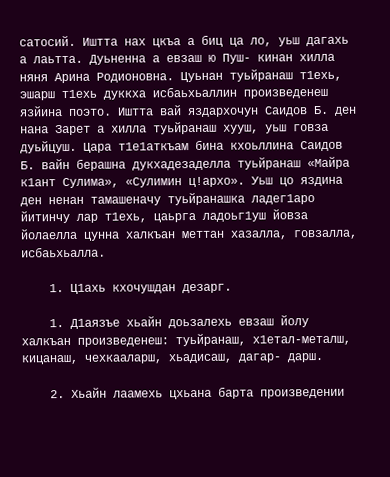сатосий. Иштта нах цкъа а биц ца ло, уьш дагахь а лаьтта. Дуьненна а евзаш ю Пуш- кинан хилла няня Арина Родионовна. Цуьнан туьйранаш т1ехь, эшарш т1ехь дуккха исбаьхьаллин произведенеш язйина поэто. Иштта вай яздархочун Саидов Б. ден нана Зарет а хилла туьйранаш хууш, уьш говза дуьйцуш. Цара т1е1аткъам бина кхоьллина Саидов Б. вайн берашна дукхадезаделла туьйранаш «Майра к1ант Сулима», «Сулимин ц!архо». Уьш цо яздина ден ненан тамашеначу туьйранашка ладег1аро йитинчу лар т1ехь, цаьрга ладоьг1уш йовза йолаелла цунна халкъан меттан хазалла, говзалла, исбаьхьалла.

    1. Ц1ахь кхочушдан дезарг.

    1. Д1аязъе хьайн доьзалехь евзаш йолу халкъан произведенеш: туьйранаш, х1етал-металш, кицанаш, чехкааларш, хьадисаш, дагар- дарш.

    2. Хьайн лаамехь цхьана барта произведении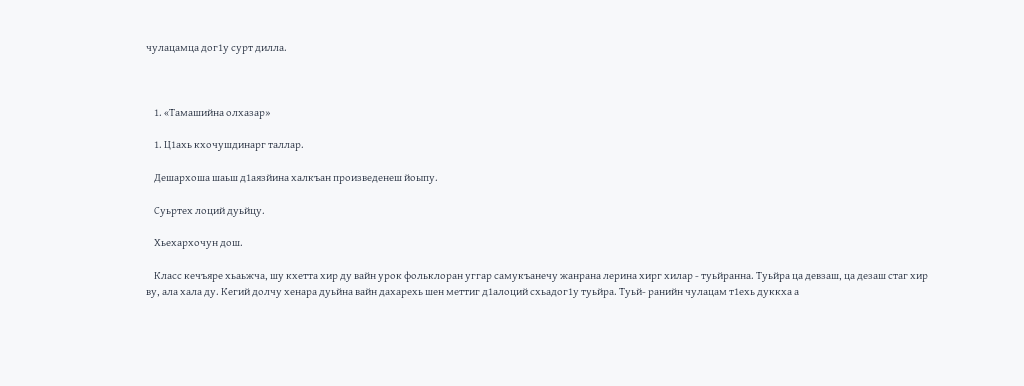чулацамца дог1у сурт дилла.



    1. «Тамашийна олхазар»

    1. Ц1ахь кхочушдинарг таллар.

    Дешархоша шаьш д1аязйина халкъан произведенеш йоыпу.

    Суьртех лоций дуьйцу.

    Хьехархочун дош.

    Класс кечъяре хьаьжча, шу кхетта хир ду вайн урок фольклоран уггар самукъанечу жанрана лерина хирг хилар - туьйранна. Туьйра ца девзаш, ца дезаш стаг хир ву, ала хала ду. Кегий долчу хенара дуьйна вайн дахарехь шен меттиг д1алоций схьадог1у туьйра. Туьй- ранийн чулацам т1ехь дуккха а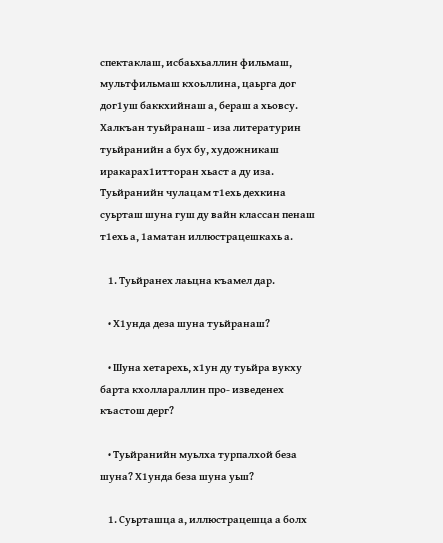спектаклаш, исбаьхьаллин фильмаш, мультфильмаш кхоьллина, цаьрга дог дог1уш баккхийнаш а, бераш а хьовсу. Халкъан туьйранаш - иза литературин туьйранийн а бух бу, художникаш иракарах1итторан хьаст а ду иза. Туьйранийн чулацам т1ехь дехкина суьрташ шуна гуш ду вайн классан пенаш т1ехь а, 1аматан иллюстрацешкахь а.

    1. Туьйранех лаьцна къамел дар.

    • Х1унда деза шуна туьйранаш?

    • Шуна хетарехь, х1ун ду туьйра вукху барта кхоллараллин про- изведенех къастош дерг?

    • Туьйранийн муьлха турпалхой беза шуна? Х1унда беза шуна уьш?

    1. Суьрташца а, иллюстрацешца а болх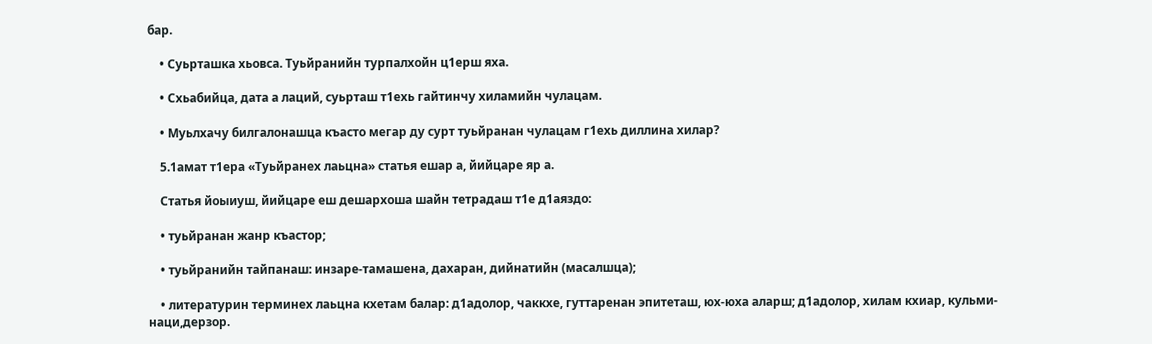бар.

    • Суьрташка хьовса. Туьйранийн турпалхойн ц1ерш яха.

    • Схьабийца, дата а лаций, суьрташ т1ехь гайтинчу хиламийн чулацам.

    • Муьлхачу билгалонашца къасто мегар ду сурт туьйранан чулацам г1ехь диллина хилар?

    5.1амат т1ера «Туьйранех лаьцна» статья ешар а, йийцаре яр а.

    Статья йоыиуш, йийцаре еш дешархоша шайн тетрадаш т1е д1аяздо:

    • туьйранан жанр къастор;

    • туьйранийн тайпанаш: инзаре-тамашена, дахаран, дийнатийн (масалшца);

    • литературин терминех лаьцна кхетам балар: д1адолор, чаккхе, гуттаренан эпитеташ, юх-юха аларш; д1адолор, хилам кхиар, кульми- наци,дерзор.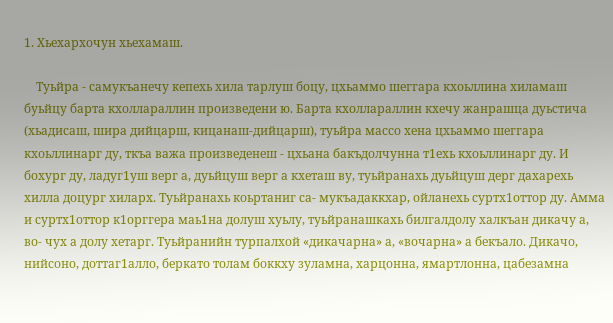1. Хьехархочун хьехамаш.

    Туьйра - самукъанечу кепехь хила тарлуш боцу, цхьаммо шеггара кхоьллина хиламаш буьйцу барта кхоллараллин произведени ю. Барта кхоллараллин кхечу жанрашца дуьстича (хьадисаш, шира дийцарш, кицанаш-дийцарш), туьйра массо хена цхьаммо шеггара кхоьллинарг ду, ткъа важа произведенеш - цхьана бакъдолчунна т1ехь кхоьллинарг ду. И бохург ду, ладуг1уш верг а, дуьйцуш верг а кхеташ ву, туьйранахь дуьйцуш дерг дахарехь хилла доцург хиларх. Туьйранахь коьртаниг са- мукъадаккхар, ойланехь суртх1оттор ду. Амма и суртх1оттор к1орггера маь1на долуш хуьлу, туьйранашкахь билгалдолу халкъан дикачу а, во- чух а долу хетарг. Туьйранийн турпалхой «дикачарна» а, «вочарна» а бекъало. Дикачо, нийсоно, доттаг1алло, беркато толам боккху зуламна, харцонна, ямартлонна, цабезамна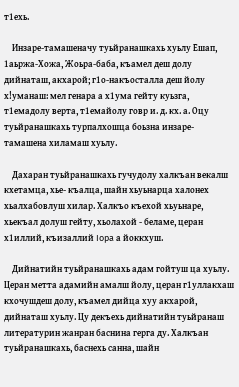т1ехь.

    Инзаре-тамашеначу туьйранашкахь хуьлу Ешап, 1аьржа-Хожа, Жоьра-баба, къамел деш долу дийнаташ, акхарой; г1о-накъосталла деш йолу х!уманаш: мел генара а х1ума гейту куьзга, т1емадолу верта, т1емайолу говр и. д. кх. а. Оцу туьйранашкахь турпалхошца боьзна инзаре-тамашена хиламаш хуьлу.

    Дахаран туьйранашкахь гучудолу халкъан векалш кхетамца, хье- къалца, шайн хьуьнарца халонех хьалхабовлуш хилар. Халкъо къехой хьуьнаре, хьекъал долуш гейту, хьолахой - беламе, церан х1иллий, къизаллий Iopa а йоккхуш.

    Дийнатийн туьйранашкахь адам гойтуш ца хуьлу. Церан метта адамийн амалш йолу, церан г1уллакхаш кхочушдеш долу, къамел дийца хуу акхарой, дийнаташ хуьлу. Цу декъехь дийнатийн туьйранаш литературин жанран баснина герга ду. Халкъан туьйранашкахь, баснехь санна, шайн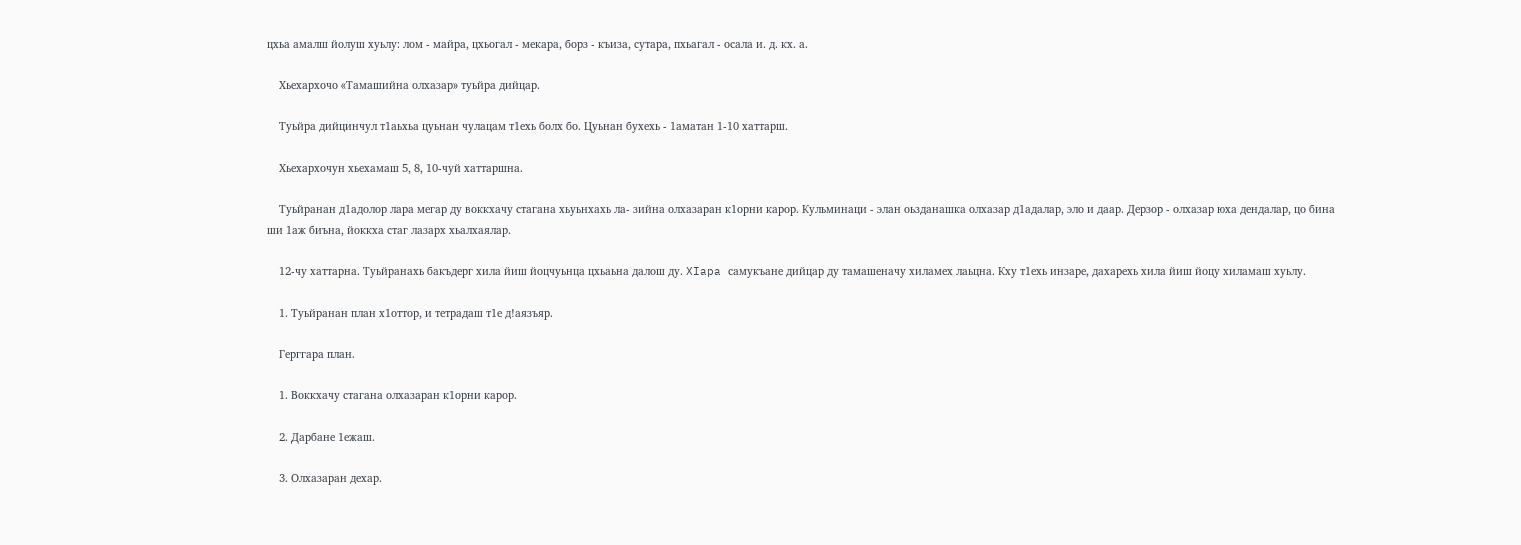цхьа амалш йолуш хуьлу: лом - майра, цхьогал - мекара, борз - къиза, сутара, пхьагал - осала и. д. кх. а.

    Хьехархочо «Тамашийна олхазар» туьйра дийцар.

    Туьйра дийцинчул т1аьхьа цуьнан чулацам т1ехь болх бо. Цуьнан бухехь - 1аматан 1-10 хаттарш.

    Хьехархочун хьехамаш 5, 8, 10-чуй хаттаршна.

    Туьйранан д1адолор лара мегар ду воккхачу стагана хьуьнхахь ла- зийна олхазаран к1орни карор. Кульминаци - элан оьзданашка олхазар д1адалар, эло и даар. Дерзор - олхазар юха дендалар, цо бина ши 1аж биъна, йоккха стаг лазарх хьалхаялар.

    12-чу хаттарна. Туьйранахь бакъдерг хила йиш йоцчуьнца цхьаьна далош ду. XIapa самукъане дийцар ду тамашеначу хиламех лаьцна. Кху т1ехь инзаре, дахарехь хила йиш йоцу хиламаш хуьлу.

    1. Туьйранан план х1оттор, и тетрадаш т1е д!аязъяр.

    Герггара план.

    1. Воккхачу стагана олхазаран к1орни карор.

    2. Дарбане 1ежаш.

    3. Олхазаран дехар.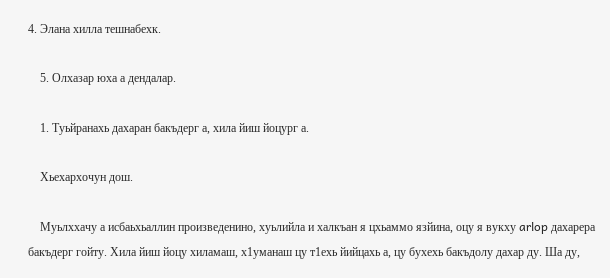4. Элана хилла тешнабехк.

    5. Олхазар юха а дендалар.

    1. Туьйранахь дахаран бакъдерг а, хила йиш йоцург а.

    Хьехархочун дош.

    Муьлххачу а исбаьхьаллин произведенино, хуьлийла и халкъан я цхьаммо язйина, оцу я вукху arlop дахарера бакъдерг гойту. Хила йиш йоцу хиламаш, х1уманаш цу т1ехь йийцахь а, цу бухехь бакъдолу дахар ду. Ша ду,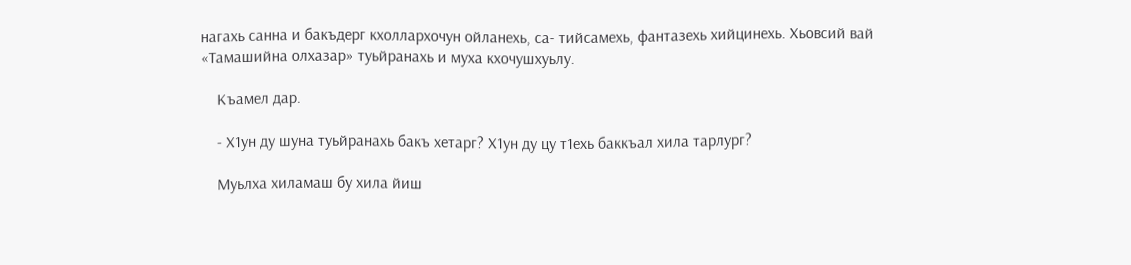нагахь санна и бакъдерг кхоллархочун ойланехь, са- тийсамехь, фантазехь хийцинехь. Хьовсий вай «Тамашийна олхазар» туьйранахь и муха кхочушхуьлу.

    Къамел дар.

    - Х1ун ду шуна туьйранахь бакъ хетарг? Х1ун ду цу т1ехь баккъал хила тарлург?

    Муьлха хиламаш бу хила йиш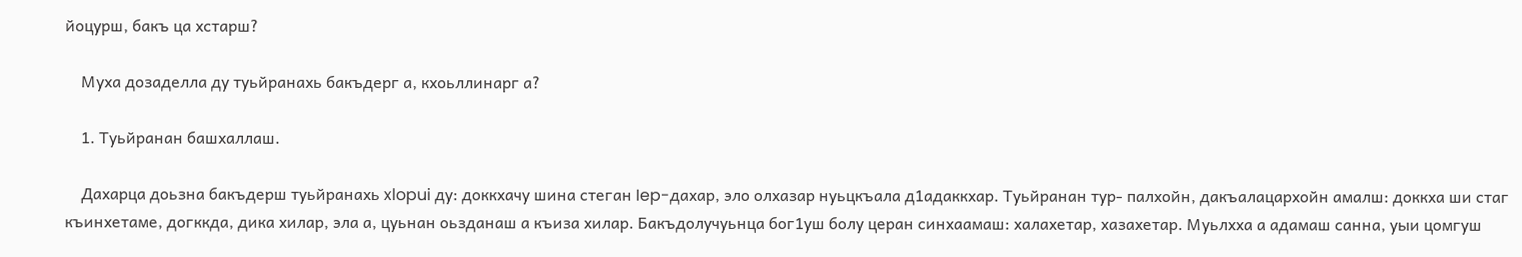йоцурш, бакъ ца хстарш?

    Муха дозаделла ду туьйранахь бакъдерг а, кхоьллинарг а?

    1. Туьйранан башхаллаш.

    Дахарца доьзна бакъдерш туьйранахь xlopui ду: доккхачу шина стеган Iep-дахар, эло олхазар нуьцкъала д1адаккхар. Туьйранан тур- палхойн, дакъалацархойн амалш: доккха ши стаг къинхетаме, догккда, дика хилар, эла а, цуьнан оьзданаш а къиза хилар. Бакъдолучуьнца бог1уш болу церан синхаамаш: халахетар, хазахетар. Муьлхха а адамаш санна, уыи цомгуш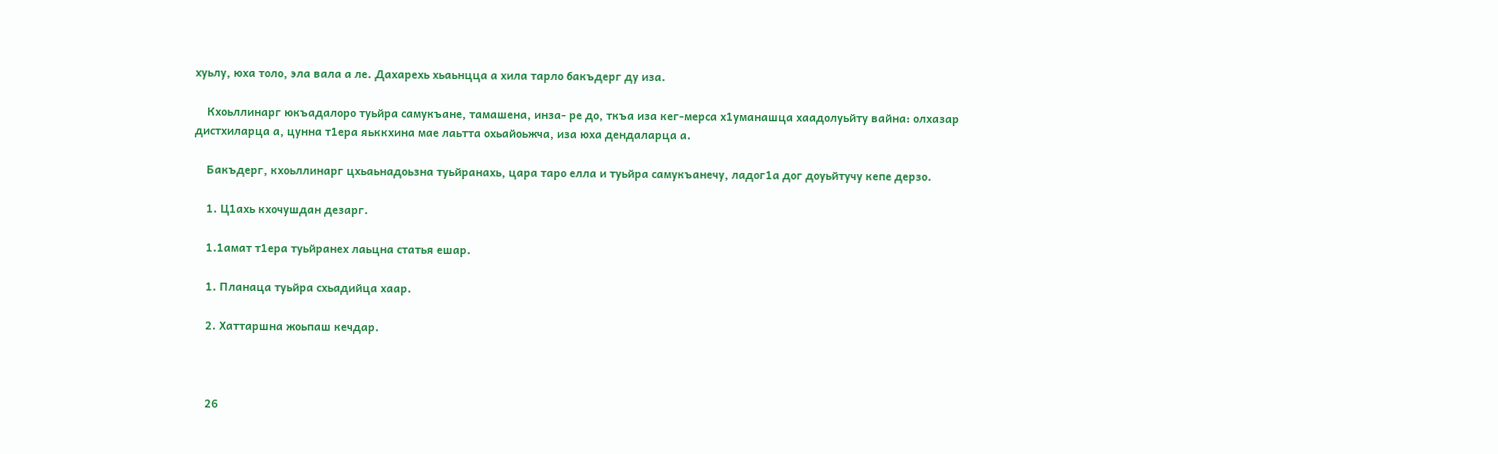хуьлу, юха толо, эла вала а ле. Дахарехь хьаьнцца а хила тарло бакъдерг ду иза.

    Кхоьллинарг юкъадалоро туьйра самукъане, тамашена, инза- ре до, ткъа иза кег-мерса х1уманашца хаадолуьйту вайна: олхазар дистхиларца а, цунна т1ера яьккхина мае лаьтта охьайоьжча, иза юха дендаларца а.

    Бакъдерг, кхоьллинарг цхьаьнадоьзна туьйранахь, цара таро елла и туьйра самукъанечу, ладог1а дог доуьйтучу кепе дерзо.

    1. Ц1ахь кхочушдан дезарг.

    1.1амат т1ера туьйранех лаьцна статья ешар.

    1. Планаца туьйра схьадийца хаар.

    2. Хаттаршна жоьпаш кечдар.



    26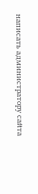написать администратору сайта